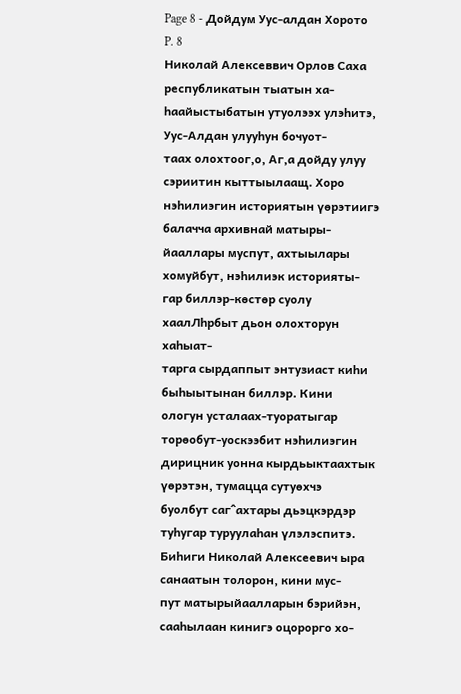Page 8 - Дойдум Уус-алдан Хорото
P. 8
Николай Алексеввич Орлов Саха республикатын тыатын ха-
һаайыстыбатын утуолээх улэһитэ, Уус-Алдан улууһун бочуот-
таах олохтоог,о, Аг,а дойду улуу сэриитин кыттыылаащ. Хоро
нэһилиэгин историятын үөрэтиигэ балачча архивнай матыры-
йааллары муспут, ахтыылары хомуйбут, нэһилиэк историяты-
гар биллэр-көстөр суолу хаалЛһрбыт дьон олохторун хаһыат-
тарга сырдаппыт энтузиаст киһи быһыытынан биллэр. Кини
ологун усталаах-туоратыгар торөобут-уоскээбит нэһилиэгин
дирицник уонна кырдьыктаахтык үөрэтэн, тумацца сутуөхчэ
буолбут саг^ахтары дьэцкэрдэр туһугар туруулаһан үлэлэспитэ.
Биһиги Николай Алексеевич ыра санаатын толорон, кини мус-
пут матырыйаалларын бэрийэн, сааһылаан кинигэ оцорорго хо-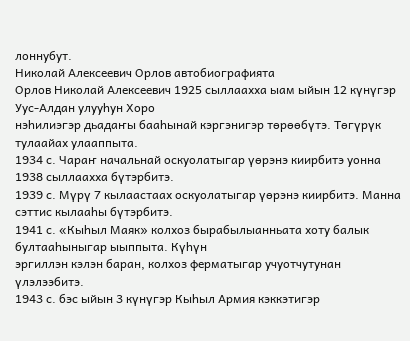лоннубут.
Николай Алексеевич Орлов автобиографията
Орлов Николай Алексеевич 1925 сыллаахха ыам ыйын 12 күнүгэр Уус-Алдан улууһун Хоро
нэһилиэгэр дьадаҥы бааһынай кэргэнигэр төрөөбүтэ. Төгүрүк тулаайах улааппыта.
1934 с. Чараҥ начальнай оскуолатыгар үөрэнэ киирбитэ уонна 1938 сыллаахха бүтэрбитэ.
1939 с. Мүрү 7 кылаастаах оскуолатыгар үөрэнэ киирбитэ. Манна сэттис кылааһы бүтэрбитэ.
1941 с. «Кыһыл Маяк» колхоз бырабылыанньата хоту балык бултааһыныгар ыыппыта. Күһүн
эргиллэн кэлэн баран, колхоз ферматыгар учуотчутунан үлэлээбитэ.
1943 с. бэс ыйын 3 күнүгэр Кыһыл Армия кэккэтигэр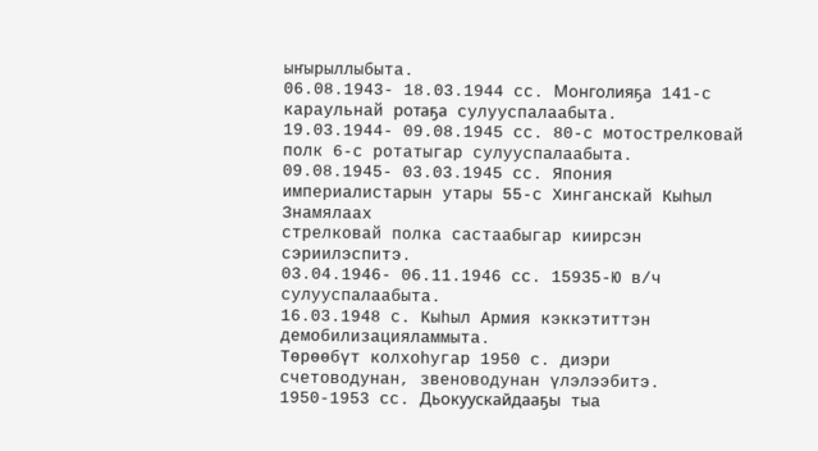ыҥырыллыбыта.
06.08.1943- 18.03.1944 сс. Монголияҕа 141-с караульнай ротаҕа сулууспалаабыта.
19.03.1944- 09.08.1945 сс. 80-с мотострелковай полк 6-с ротатыгар сулууспалаабыта.
09.08.1945- 03.03.1945 сс. Япония империалистарын утары 55-с Хинганскай Кыһыл Знамялаах
стрелковай полка састаабыгар киирсэн сэриилэспитэ.
03.04.1946- 06.11.1946 сс. 15935-Ю в/ч сулууспалаабыта.
16.03.1948 с. Кыһыл Армия кэккэтиттэн демобилизацияламмыта.
Төрөөбүт колхоһугар 1950 с. диэри счетоводунан, звеноводунан үлэлээбитэ.
1950-1953 сс. Дьокуускайдааҕы тыа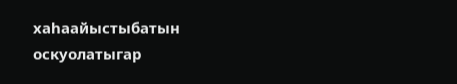хаһаайыстыбатын оскуолатыгар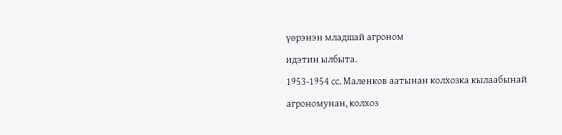үөрэнэн младшай агроном
идэтин ылбыта.
1953-1954 сс. Маленков аатынан колхозка кылаабынай агрономунан, колхоз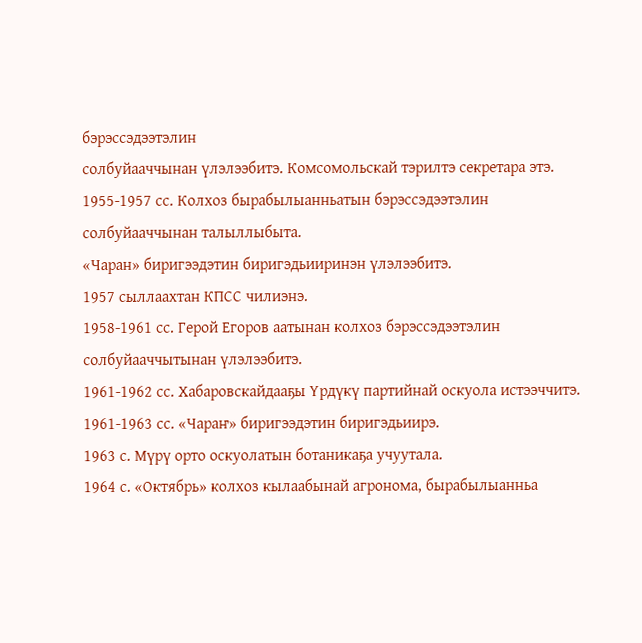бэрэссэдээтэлин
солбуйааччынан үлэлээбитэ. Комсомольскай тэрилтэ секретара этэ.
1955-1957 сс. Колхоз бырабылыанньатын бэрэссэдээтэлин солбуйааччынан талыллыбыта.
«Чаран» биригээдэтин биригэдьииринэн үлэлээбитэ.
1957 сыллаахтан КПСС чилиэнэ.
1958-1961 сс. Герой Егоров аатынан колхоз бэрэссэдээтэлин солбуйааччытынан үлэлээбитэ.
1961-1962 сс. Хабаровскайдааҕы Үрдүкү партийнай оскуола истээччитэ.
1961-1963 сс. «Чараҥ» биригээдэтин биригэдьиирэ.
1963 с. Мүрү орто оскуолатын ботаникаҕа учуутала.
1964 с. «Октябрь» колхоз кылаабынай агронома, бырабылыанньа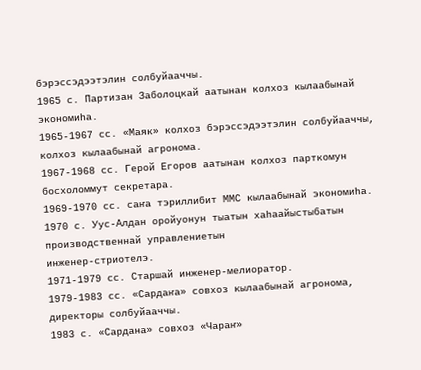бэрэссэдээтэлин солбуйааччы.
1965 с. Партизан Заболоцкай аатынан колхоз кылаабынай экономиһа.
1965-1967 сс. «Маяк» колхоз бэрэссэдээтэлин солбуйааччы, колхоз кылаабынай агронома.
1967-1968 сс. Герой Егоров аатынан колхоз парткомун босхоломмут секретара.
1969-1970 сс. саҥа тэриллибит ММС кылаабынай экономиһа.
1970 с. Уус-Алдан оройуонун тыатын хаһаайыстыбатын производственнай управлениетын
инженер-стриотелэ.
1971-1979 сс. Старшай инженер-мелиоратор.
1979-1983 сс. «Сардаҥа» совхоз кылаабынай агронома, директоры солбуйааччы.
1983 с. «Сардана» совхоз «Чараҥ»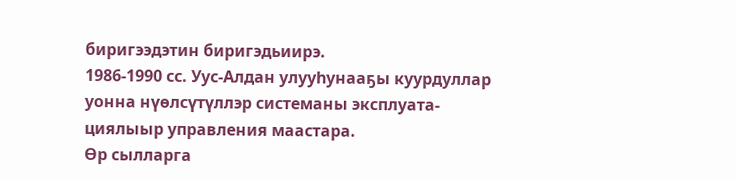биригээдэтин биригэдьиирэ.
1986-1990 сс. Уус-Алдан улууһунааҕы куурдуллар уонна нүөлсүтүллэр системаны эксплуата-
циялыыр управления маастара.
Өр сылларга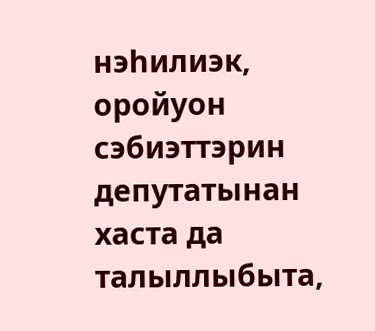нэһилиэк, оройуон сэбиэттэрин депутатынан хаста да талыллыбыта,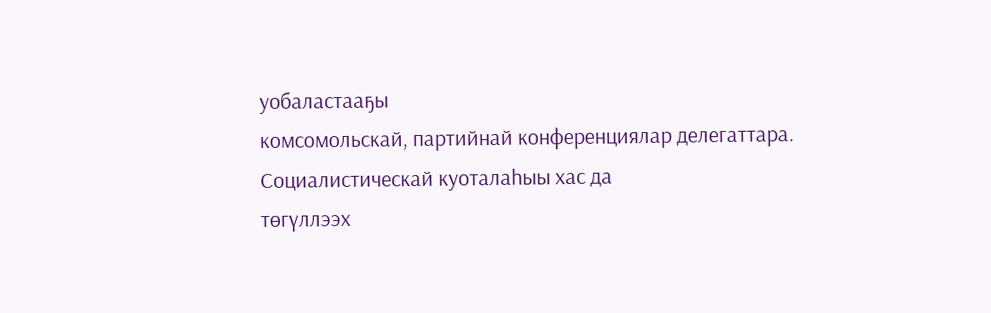уобаластааҕы
комсомольскай, партийнай конференциялар делегаттара. Социалистическай куоталаһыы хас да
төгүллээх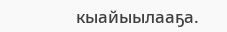кыайыылааҕа.